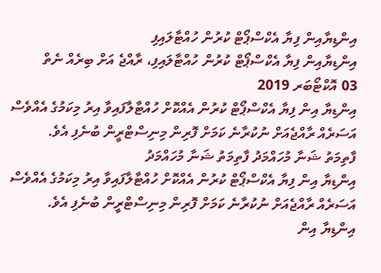އިންޑިޔާއިން ފިޔާ އެކްސްޕޯޓް ކުރުން ހުއްޓާލައިފި
އިންޑިޔާއިން ފިޔާ އެކްސްޕޯޓް ކުރުން ހުއްޓާލައިފި، ރާއްޖެ އަށް ބިރެއް ނެތް
03 އޮކްޓޯބަރ 2019
އިންޑިޔާ އިން ފިޔާ އެކްސްޕޯޓް ކުރުން އެއްކޮށް ހުއްޓާލާފައިވާ އިރު މިކަމުގެ އެއްވެސް އަސަރެއް ރާއްޖެއަށް ނުކުރާނެ ކަމަށް ފޮރިން މިނިސްޓްރީން ބުނެފި އެވެ.
ފާތިމަތު ޝަނާ މުހައްމަދު ފާތިމަތު ޝަނާ މުހައްމަދު
އިންޑިޔާ އިން ފިޔާ އެކްސްޕޯޓް ކުރުން އެއްކޮށް ހުއްޓާލާފައިވާ އިރު މިކަމުގެ އެއްވެސް އަސަރެއް ރާއްޖެއަށް ނުކުރާނެ ކަމަށް ފޮރިން މިނިސްޓްރީން ބުނެފި އެވެ.
އިންޑިޔާ އިން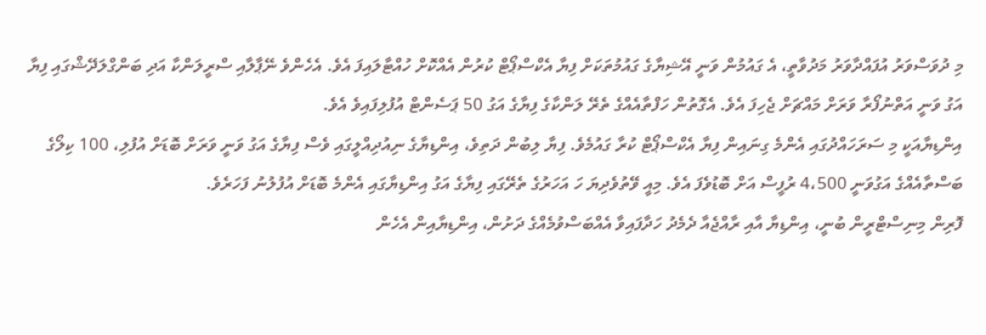މި ދުވަސްވަރު އުފައްދާވަރު މަދުވާތީ، އެ ގައުމުން ވަނީ އޭޝިޔާގެ ގައުމުތަކަށް ފިޔާ އެކްސްޕޯޓް ކުރުން އެއްކޮށް ހުއްޓާލައިފަ އެވެ. އެހެންވެ ނޭޕާލާއި ސްރީލަންކާ އަދި ބަންގްލަދޭޝްގައި ފިޔާ އަގު ވަނީ އަތްނުފޯރާ ވަރަށް މައްޗަށް ޖެހިފަ އެވެ. އެގޮތުން ހަފްތާއެއްގެ ތެރޭ ލަންކާގެ ފިޔާގެ އަގު 50 ޕަސެންޓް އުފުލިފައިވެ އެވެ.
އިންޑިޔާއަކީ މި ސަރަހައްދުގައި އެންމެ ގިނައިން ފިޔާ އެކްސްޕޯޓް ކުރާ ގައުމެވެ. ފިޔާ ލިބުން ދަތިވެ، އިންޑިޔާގެ ނިއުދިއްލީގައި ވެސް ފިޔާގެ އަގު ވަނީ ވަރަށް ބޮޑަށް އުފުލި، 100 ކިލޯގެ ބަސްތާއެއްގެ އަގުވަނީ 4،500 ރުފީސް އަށް ބޮޑުވެފަ އެވެ. މިއީ ވޭތުވެދިޔަ ހަ އަހަރުގެ ތެރޭގައި ފިޔާގެ އަގު އިންޑިޔާގައި އެންމެ ބޮޑަށް އުފުލުނު ފަހަރެވެ.
ފޮރިން މިނިސްޓްރީން ބުނީ، އިންޑިޔާ އާއި ރާއްޖެއާ ދެމެދު ހަދާފައިވާ އެއްބަސްވުމެއްގެ ދަށުން، އިންޑިޔާއިން އެހެން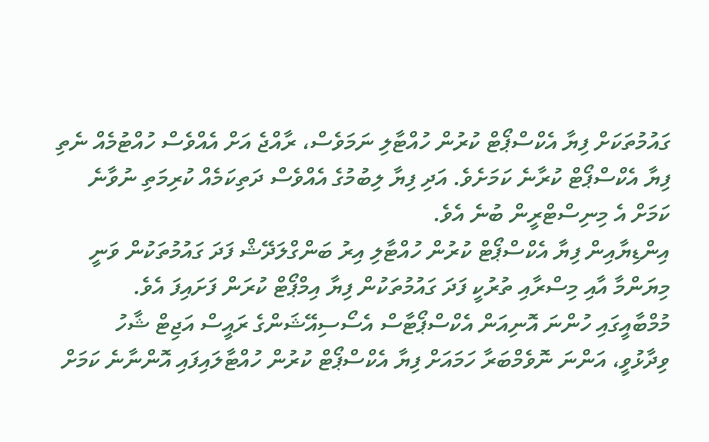ގައުމުތަކަށް ފިޔާ އެކްސްޕޯޓް ކުރުން ހުއްޓާލި ނަމަވެސް، ރާއްޖެ އަށް އެއްވެސް ހުއްޓުމެއް ނެތި ފިޔާ އެކްސްޕޯޓް ކުރާނެ ކަމަށެވެ. އަދި ފިޔާ ލިބުމުގެ އެއްވެސް ދަތިކަމެއް ކުރިމަތި ނުވާނެ ކަމަށް އެ މިނިސްޓްރީން ބުނެ އެވެ.
އިންޑިޔާއިން ފިޔާ އެކްސްޕޯޓް ކުރުން ހުއްޓާލި އިރު ބަންގްލަދޭޝް ފަދަ ގައުމުތަކުން ވަނީ މިޔަންމާ އާއި މިސްރާއި ތުރުކީ ފަދަ ގައުމުތަކުން ފިޔާ އިމްޕޯޓް ކުރަން ފަށައިފަ އެވެ.
މުމްބާއީގައި ހުންނަ އޮނިއަން އެކްސްޕޯޓާސް އެސޯސިއޭޝަންގެ ރައީސް އަޖިޓް ޝާހު ވިދާޅުވީ، އަންނަ ނޮވެމްބަރާ ހަމައަށް ފިޔާ އެކްސްޕޯޓް ކުރުން ހުއްޓާލައިފައި އޮންނާނެ ކަމަށް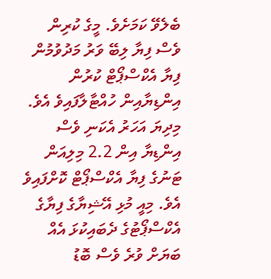ބެލެވޭ ކަމަށެވެ. މީގެ ކުރިން ވެސް ފިޔާ ލިބޭ ވަރު މަދުވުމުން ފިޔާ އެކްސްޕޯޓް ކުރުން އިންޑިޔާއިން ހުއްޓާލާފައިވެ އެވެ.
މިދިޔަ އަހަރު އެކަނި ވެސް އިންޑިޔާ އިން 2.2 މިލިއަން ޓަނުގެ ފިޔާ އެކްސްޕޯޓް ކޮށްފައިވެ އެވެ. މިއީ މުޅި އޭޝިޔާގެ ފިޔާގެ އެކްސްޕޯޓުގެ ދެބައިކުޅަ އެއް ބަޔަށް ވުރެ ވެސް ބޮޑު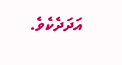އަދަދެކެވެ.